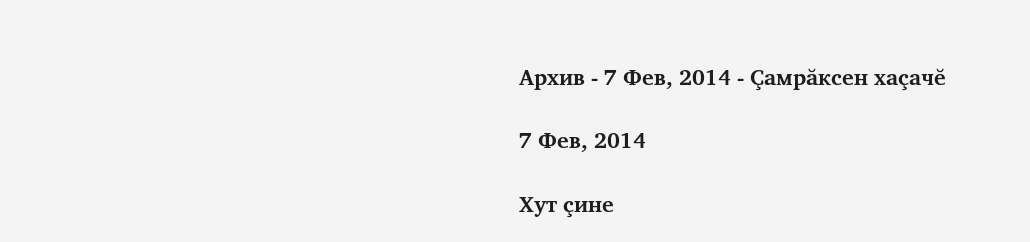Архив - 7 Фев, 2014 - Çамрăксен хаçачĕ

7 Фев, 2014

Хут çине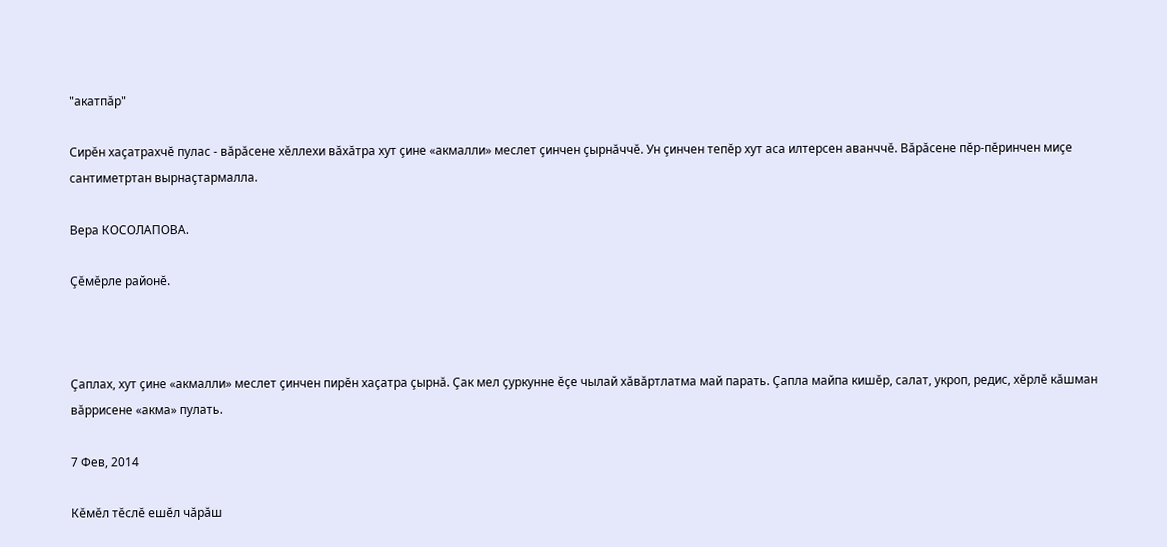"акатпăр"

Сирĕн хаçатрахчĕ пулас - вăрăсене хĕллехи вăхăтра хут çине «акмалли» меслет çинчен çырнăччĕ. Ун çинчен тепĕр хут аса илтерсен аванччĕ. Вăрăсене пĕр-пĕринчен миçе сантиметртан вырнаçтармалла.

Вера КОСОЛАПОВА.

Çĕмĕрле районĕ.



Çаплах, хут çине «акмалли» меслет çинчен пирĕн хаçатра çырнă. Çак мел çуркунне ĕçе чылай хăвăртлатма май парать. Çапла майпа кишĕр, салат, укроп, редис, хĕрлĕ кăшман вăррисене «акма» пулать.

7 Фев, 2014

Кĕмĕл тĕслĕ ешĕл чăрăш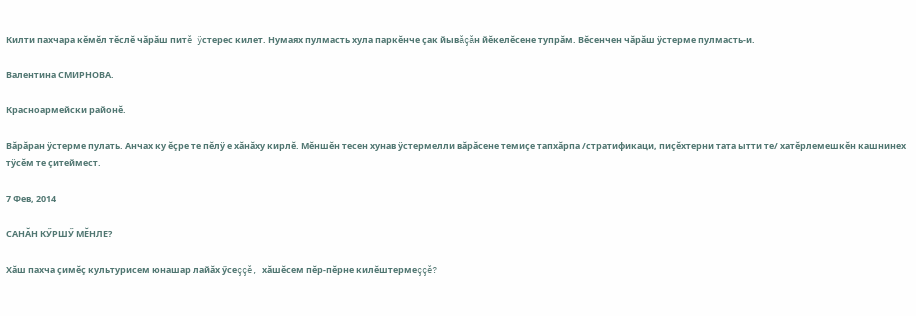Килти пахчара кĕмĕл тĕслĕ чăрăш питĕ ÿстерес килет. Нумаях пулмасть хула паркĕнче çак йывăçăн йĕкелĕсене тупрăм. Вĕсенчен чăрăш ÿстерме пулмасть-и.

Валентина СМИРНОВА.

Красноармейски районĕ.

Вăрăран ÿстерме пулать. Анчах ку ĕçре те пĕлÿ е хăнăху кирлĕ. Мĕншĕн тесен хунав ÿстермелли вăрăсене темиçе тапхăрпа /стратификаци, пиçĕхтерни тата ытти те/ хатĕрлемешкĕн кашнинех тÿсĕм те çитеймест.

7 Фев, 2014

САНĂН КӲРШӲ МĔНЛЕ?

Хăш пахча çимĕç культурисем юнашар лайăх ӳсеççĕ, хăшĕсем пĕр-пĕрне килĕштермеççĕ?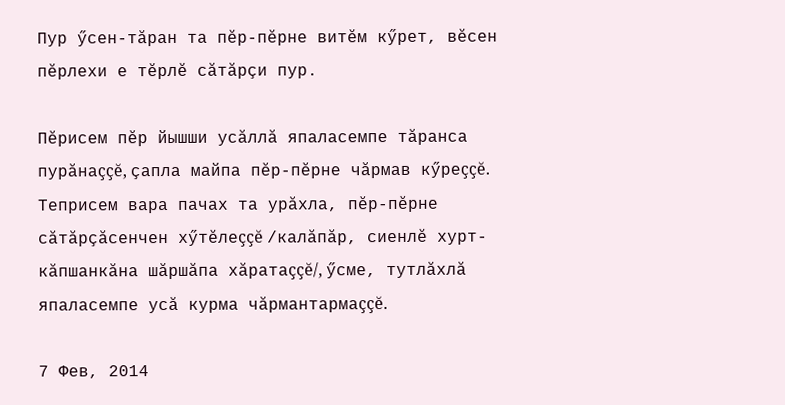Пур ӳсен-тăран та пĕр-пĕрне витĕм кӳрет, вĕсен пĕрлехи е тĕрлĕ сăтăрçи пур.

Пĕрисем пĕр йышши усăллă япаласемпе тăранса пурăнаççĕ, çапла майпа пĕр-пĕрне чăрмав кӳреççĕ. Теприсем вара пачах та урăхла, пĕр-пĕрне сăтăрçăсенчен хӳтĕлеççĕ /калăпăр, сиенлĕ хурт-кăпшанкăна шăршăпа хăратаççĕ/, ӳсме, тутлăхлă япаласемпе усă курма чăрмантармаççĕ.

7 Фев, 2014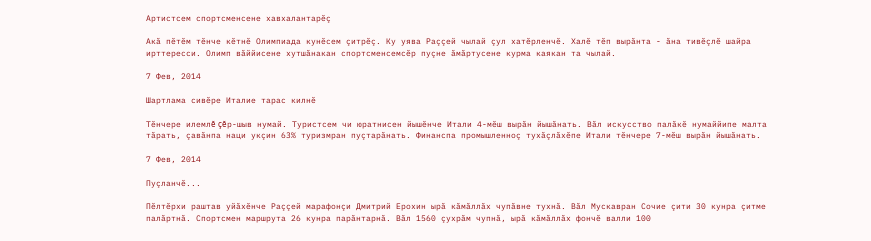Артистсем спортсменсене хавхалантарĕç

Акă пĕтĕм тĕнче кĕтнĕ Олимпиада кунĕсем çитрĕç. Ку уява Раççей чылай çул хатĕрленчĕ. Халĕ тĕп вырăнта - ăна тивĕçлĕ шайра ирттересси. Олимп вăййисене хутшăнакан спортсменсемсĕр пуçне ăмăртусене курма каякан та чылай.

7 Фев, 2014

Шартлама сивĕре Италие тарас килнĕ

Тĕнчере илемлĕ çĕр-шыв нумай. Туристсем чи юратнисен йышĕнче Итали 4-мĕш вырăн йышăнать. Вăл искусство палăкĕ нумаййипе малта тăрать, çавăнпа наци укçин 63% туризмран пуçтарăнать. Финанспа промышленноç тухăçлăхĕпе Итали тĕнчере 7-мĕш вырăн йышăнать.

7 Фев, 2014

Пуçланчĕ...

Пĕлтĕрхи раштав уйăхĕнче Раççей марафонçи Дмитрий Ерохин ырă кăмăллăх чупăвне тухнă. Вăл Мускавран Сочие çити 30 кунра çитме палăртнă. Спортсмен маршрута 26 кунра парăнтарнă. Вăл 1560 çухрăм чупнă, ырă кăмăллăх фончĕ валли 100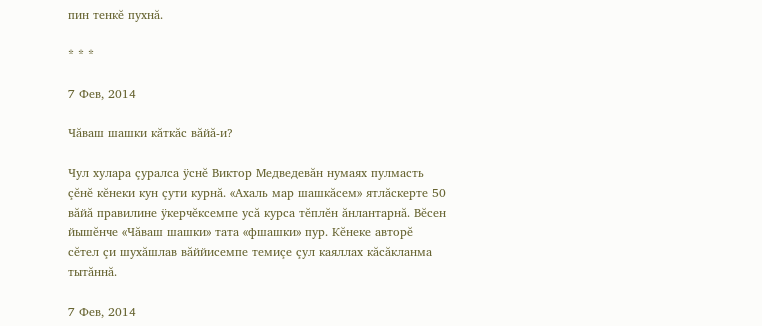пин тенкĕ пухнă.

* * *

7 Фев, 2014

Чăваш шашки кăткăс вăйă-и?

Чул хулара çуралса ÿснĕ Виктор Медведевăн нумаях пулмасть çĕнĕ кĕнеки кун çути курнă. «Ахаль мар шашкăсем» ятлăскерте 50 вăйă правилине ÿкерчĕксемпе усă курса тĕплĕн ăнлантарнă. Вĕсен йышĕнче «Чăваш шашки» тата «фшашки» пур. Кĕнеке авторĕ сĕтел çи шухăшлав вăййисемпе темиçе çул каяллах кăсăкланма тытăннă.

7 Фев, 2014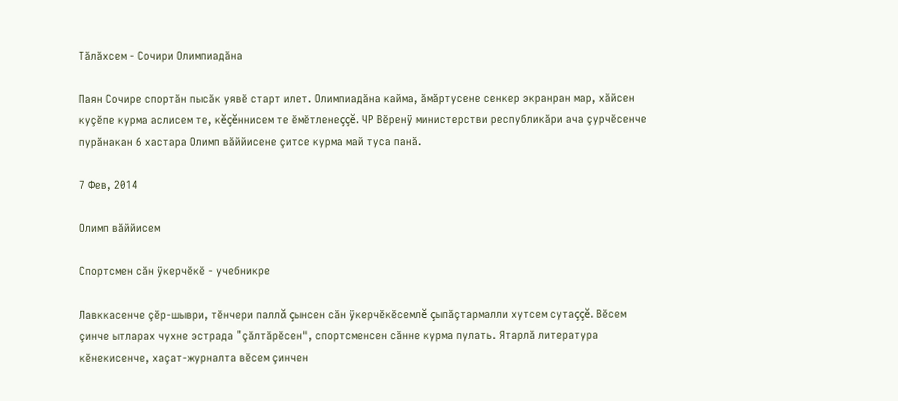Тăлăхсем - Сочири Олимпиадăна

Паян Сочире спортăн пысăк уявĕ старт илет. Олимпиадăна кайма, ăмăртусене сенкер экранран мар, хăйсен куçĕпе курма аслисем те, кĕçĕннисем те ĕмĕтленеççĕ. ЧР Вĕренÿ министерстви республикăри ача çурчĕсенче пурăнакан 6 хастара Олимп вăййисене çитсе курма май туса панă.

7 Фев, 2014

Олимп вăййисем

Спортсмен сăн ÿкерчĕкĕ - учебникре

Лавккасенче çĕр-шыври, тĕнчери паллă çынсен сăн ÿкерчĕкĕсемлĕ çыпăçтармалли хутсем сутаççĕ. Вĕсем çинче ытларах чухне эстрада "çăлтăрĕсен", спортсменсен сăнне курма пулать. Ятарлă литература кĕнекисенче, хаçат-журналта вĕсем çинчен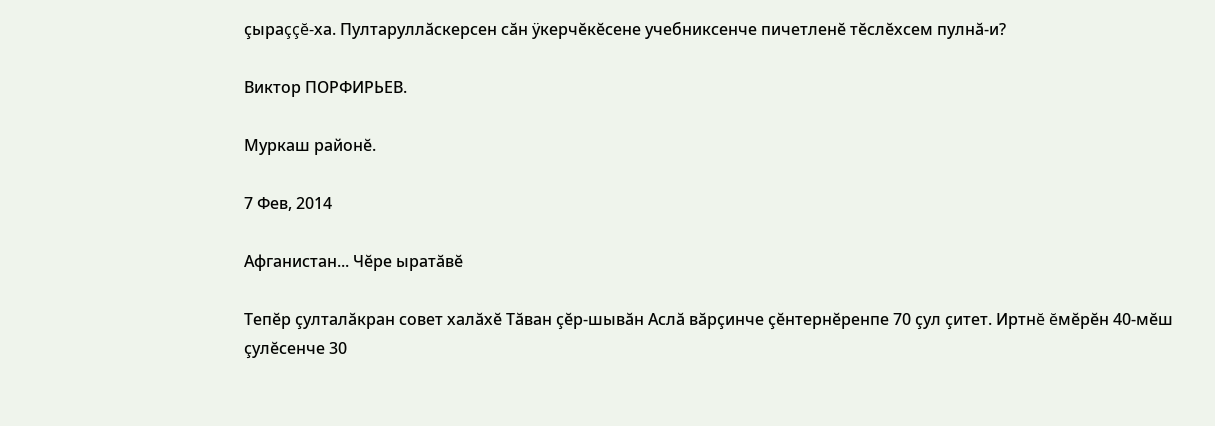çыраççĕ-ха. Пултаруллăскерсен сăн ÿкерчĕкĕсене учебниксенче пичетленĕ тĕслĕхсем пулнă-и?

Виктор ПОРФИРЬЕВ.

Муркаш районĕ.

7 Фев, 2014

Афганистан... Чĕре ыратăвĕ

Тепĕр çулталăкран совет халăхĕ Тăван çĕр-шывăн Аслă вăрçинче çĕнтернĕренпе 70 çул çитет. Иртнĕ ĕмĕрĕн 40-мĕш çулĕсенче 30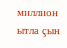миллион ытла çын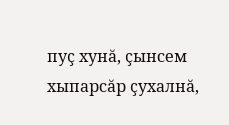пуç хунă, çынсем хыпарсăр çухалнă,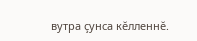вутра çунса кĕлленнĕ.